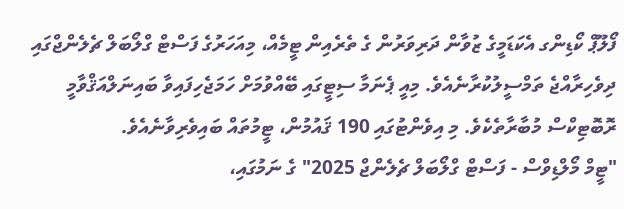ފޯލޫޕް ކޯޑިންގ އެކަޑަމީގެ ޒުވާން ދަރިވަރުން ގެ ތެރެއިން ޓީމެއް، މިއަހަރުގެ ފަސްޓް ގްލޯބަލް ޗެލެންޖްގައި ދިވެހިރާއްޖެ ތަމްސީލުކުރާނެއެވެ. މިއީ ޕެނަމާ ސިޓީގައި ބޭއްވުމަށް ހަމަޖެހިފައިވާ ބައިނަލްއަޤްވާމީ ރޮބޮޓިކްސް މުބާރާތެކެވެ. މި އިވެންޓުގައި 190 ޤައުމުން، ޓީމުތައް ބައިވެރިވާނެއެވެ.
"ޓީމް މޯލްޑިވްސް - ފަސްޓް ގްލޯބަލް ޗެލެންޖް 2025" ގެ ނަމުގައި،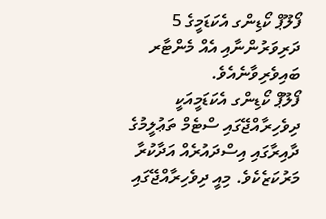ފޯލޫޕް ކޯޑިންގ އެކަޑަމީގެ 5 ދަރިވަރުންނާއި އެއް މެންޓާރ ބައިވެރިވާނެއެވެ.
ފޯލޫޕް ކޯޑިންގ އެކަޑަމީއަކީ ދިވެހިރާއްޖޭގައި ސްޓެމް ތަޢުލީމުގެ ދާއިރާގައި އިސްދައުރެއް އަދާކުރާ މަރުކަޒެކެވެ. މިއީ ދިވެހިރާއްޖޭގައި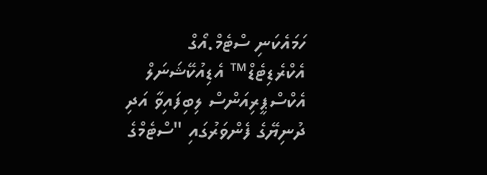ހަމައެކަނި ސްޓެމް.އޯގް އެކްރެޑިޓެޑް™ އެޑިއުކޭޝަނަލް އެކްސްޕީރިއަންސް ލިބިފައިވާ އަދި ދުނިޔޭގެ ފެންވަރުގައި "ސްޓެމްގެ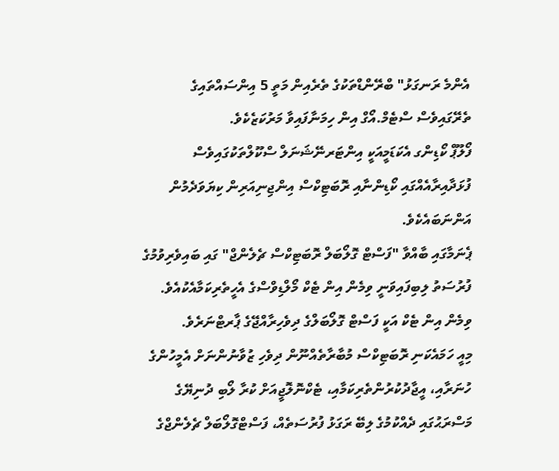އެންމެ ރަނގަޅު" ބްރޭންޑްތަކުގެ ތެރެއިން މަތީ 5 އިންސައްތައިގެ ތެރޭގައިވެސް ސްޓެމް.އޯގް އިން ހިމަނާފައިވާ މަރުކަޒެކެވެ.
ފޯލޫޕް ކޯޑިންގ އެކަޑަމީއަކީ އިންޓަރނޭޝަނަލް ސްކޫލްތަކުގައިވެސް ފުޅަދާއިރާއެއްގައި ކޯޑިންނާއި ރޮބަޓިކްސް އިންޖިނިއަރިން ކިޔަވަދެމުން އަންނަބައެކެވެ.
ޕެނަމާގައި ބާއްވާ "ފަސްޓް ގޮލޯބަލް ރޮބަޓިކްސް ޗެލެންޖް" ގައި ބައިވެރިވުމުގެ ފުރުސަތު ލިބިފައިވަނީ ވިމެން އިން ޓެކް މޯލްޑިވްސްގެ އެހީތެރިކަމާއެކުއެވެ. ވިމެން އިން ޓެކް އަކީ ފަސްޓް ގޮލޯބަލްގެ ދިވެހިރާއްޖޭގެ ޕާރޓްނަރެވެ.
މިއީ ހަމައެކަނި ރޮބަޓިކްސް މުބާރާތެއްނޫން ދިވެހި ޒުވާނުންނަށް އެމީހުންގެ ހުނަރާއި، އީޖާދުކުރުންތެރިކަމާއި، ޓެކްނޮލޮޖީއަށް ކުރާ ލޯބި ދުނިޔޭގެ މަސްރަޙުގައި ދެއްކުމުގެ ލިބޭ ރަގަޅު ފުރުސަތެއް، ފަސްޓްގޮލޯބަލް ޗެލެންޖްގެ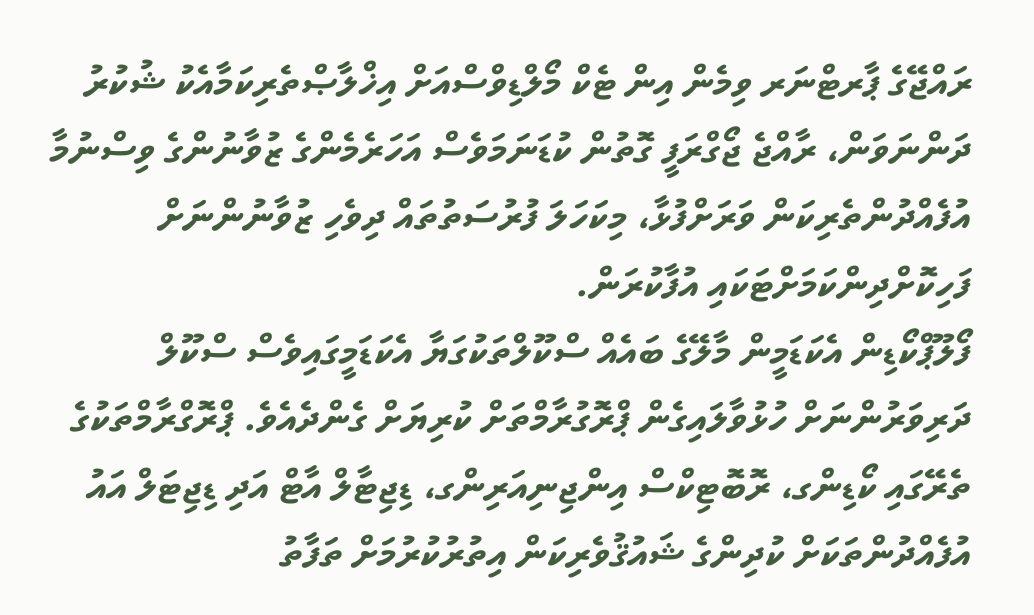ރައްޖޭގެ ޕާރޓްނަރ ވިމެން އިން ޓެކް މޯލްޑިވްސްއަށް އިޚްލާޞްތެރިކަމާއެކު ޝުކުރު ދަންނަވަން، ރާއްޖެ ޖޯގްރަފީ ގޮތުން ކުޑަނަމަވެސް އަހަރެމެންގެ ޒުވާނުންގެ ވިސްނުމާ އުފެއްދުންތެރިކަން ވަރަށްފުޅާ، މިކަހަލަ ފުރުސަތުތައް ދިވެހި ޒުވާނުންނަށް ފަހިކޮށްދިންކަމަށްޓަކައި އުފާކުރަން.
ފޯލޫޕްކޯޑިން އެކަޑަމީން މާލޭގެ ބައެއް ސްކޫލްތަކުގަޔާ އެކަޑަމީގައިވެސް ސްކޫލް ދަރިވަރުންނަށް ހުޅުވާލައިގެން ޕްރޮގުރާމްތަށް ކުރިޔަށް ގެންދެއެވެ. ޕްރޮގްރާމްތަކުގެ ތެރޭގައި ކޯޑިންގ، ރޮބޮޓިކްސް އިންޖިނިއަރިންގ، ޑިޖިޓާލް އާޓް އަދި ޑިޖިޓަލް އައު އުފެއްދުންތަކަށް ކުދިންގެ ޝައުޤުވެރިކަން އިތުރުކުރުމަށް ތަފާތު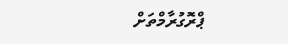ޕްރޮގުރާމްތަށް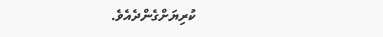ކުރިޔަށްގެންދެއެވެ.